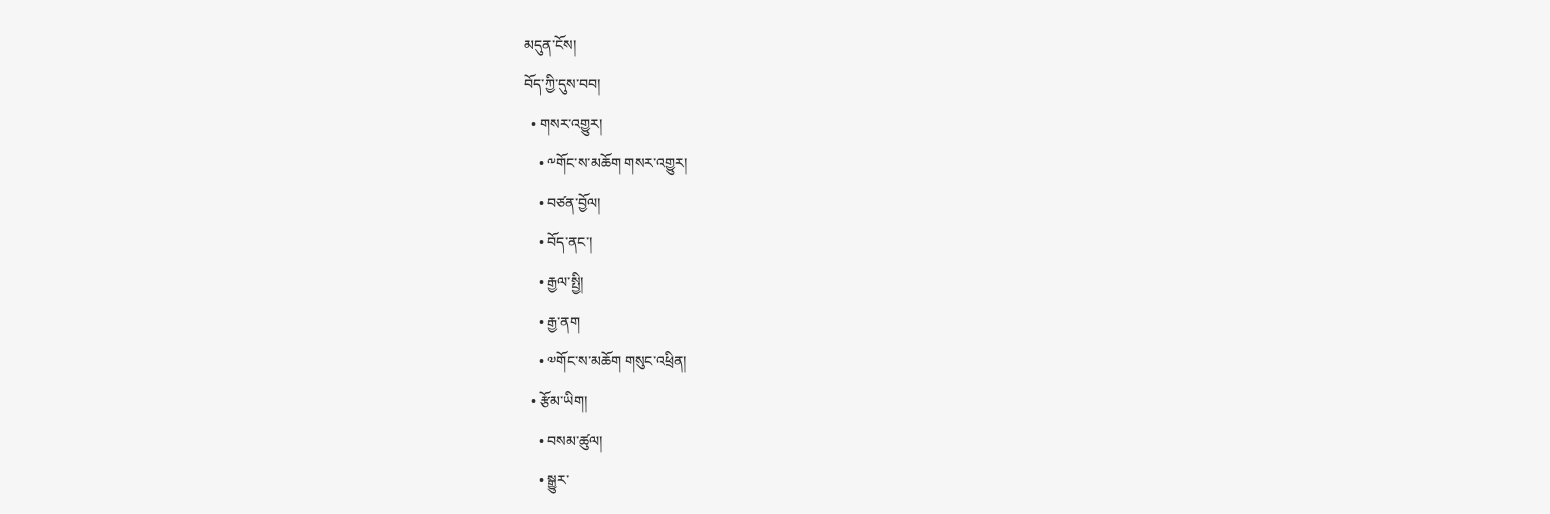མདུན་ངོས།
བོད་ཀྱི་དུས་བབ།
  • གསར་འགྱུར།
    • ༸གོང་ས་མཆོག གསར་འགྱུར།
    • བཙན་བྱོལ།
    • བོད་ནང་།
    • རྒྱལ་སྤྱི།
    • རྒྱ་ནག
    • ༧གོང་ས་མཆོག གསུང་འཕྲིན།
  • རྩོམ་ཡིག།
    • བསམ་ཚུལ།
    • སྒྱུར་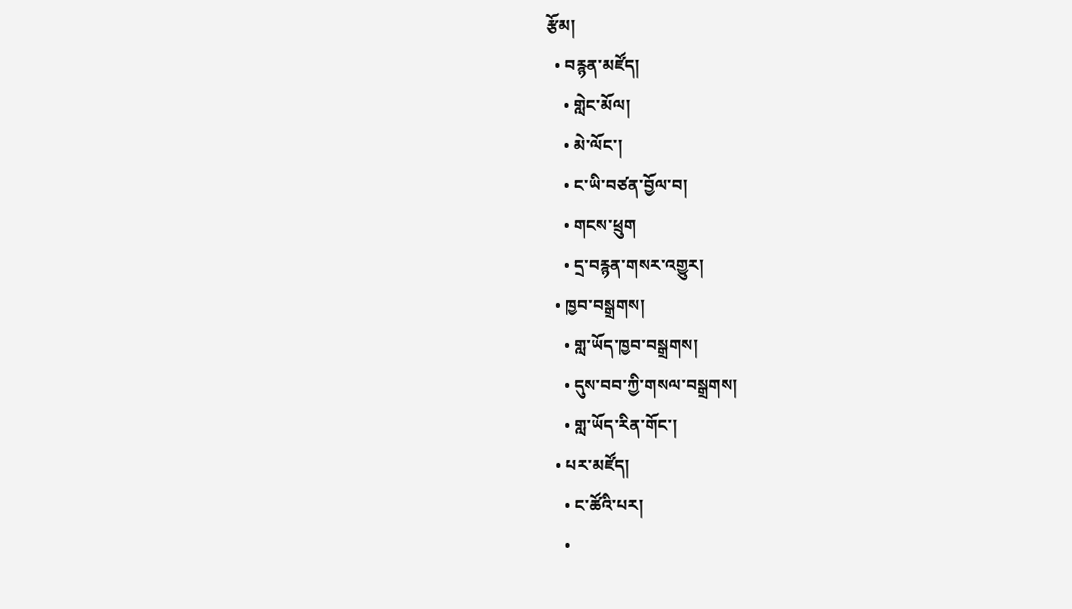རྩོམ།
  • བརྙན་མཛོད།
    • གླེང་མོལ།
    • མེ་ལོང་།
    • ང་ཡི་བཙན་བྱོལ་བ།
    • གངས་ཕྲུག
    • དྲ་བརྙན་གསར་འགྱུར།
  • ཁྱབ་བསྒྲགས།
    • གླ་ཡོད་ཁྱབ་བསྒྲགས།
    • དུས་བབ་ཀྱི་གསལ་བསྒྲགས།
    • གླ་ཡོད་རིན་གོང་།
  • པར་མཛོད།
    • ང་ཚོའི་པར།
    •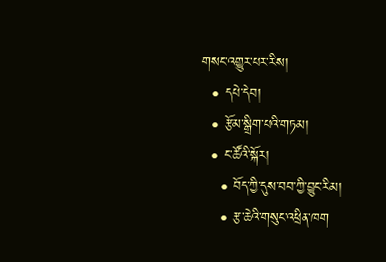གསང་འགྱུར་པར་རིས།
  • དཔེ་དེབ།
  • རྩོམ་སྒྲིག་པའི་གཏམ།
  • ང་ཚོའི་སྐོར།
    • བོད་ཀྱི་དུས་བབ་ཀྱི་བྱུང་རིམ།
    • རྩ་ཆེའི་གསུང་འཕྲིན་ཁག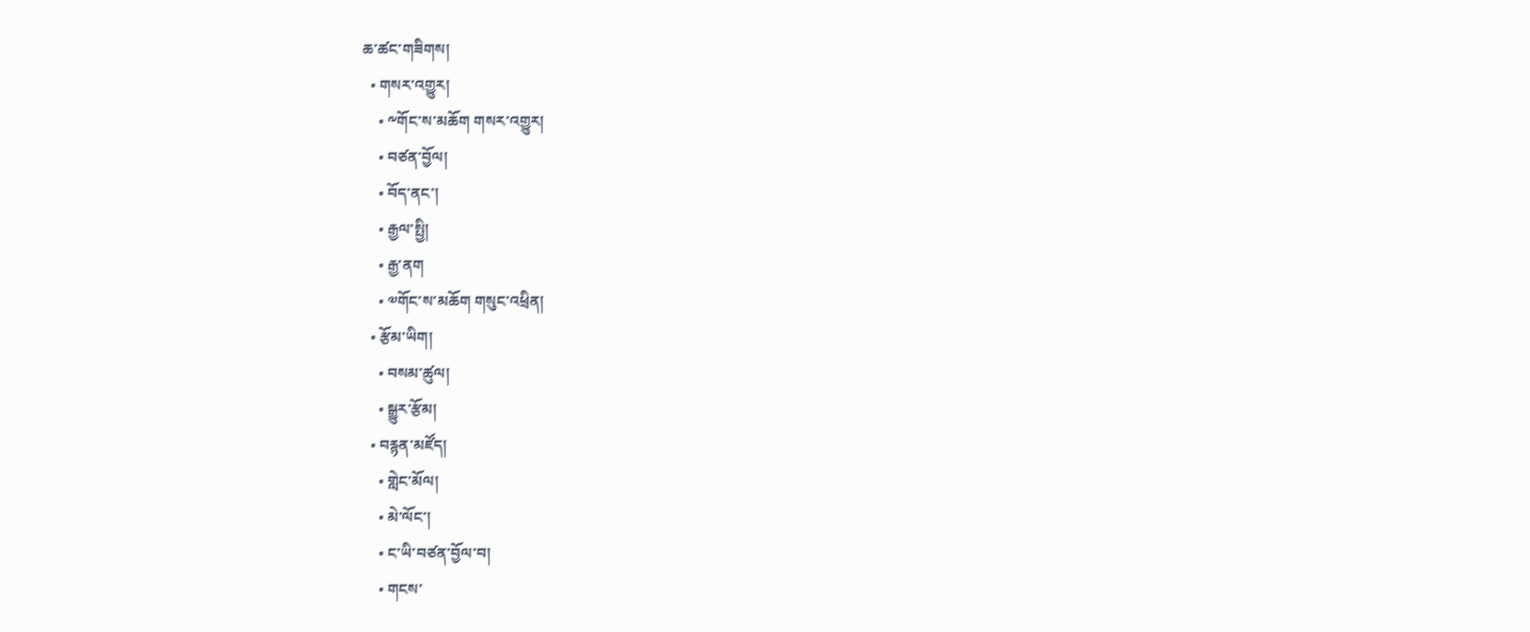ཆ་ཚང་གཟིགས།
  • གསར་འགྱུར།
    • ༸གོང་ས་མཆོག གསར་འགྱུར།
    • བཙན་བྱོལ།
    • བོད་ནང་།
    • རྒྱལ་སྤྱི།
    • རྒྱ་ནག
    • ༧གོང་ས་མཆོག གསུང་འཕྲིན།
  • རྩོམ་ཡིག།
    • བསམ་ཚུལ།
    • སྒྱུར་རྩོམ།
  • བརྙན་མཛོད།
    • གླེང་མོལ།
    • མེ་ལོང་།
    • ང་ཡི་བཙན་བྱོལ་བ།
    • གངས་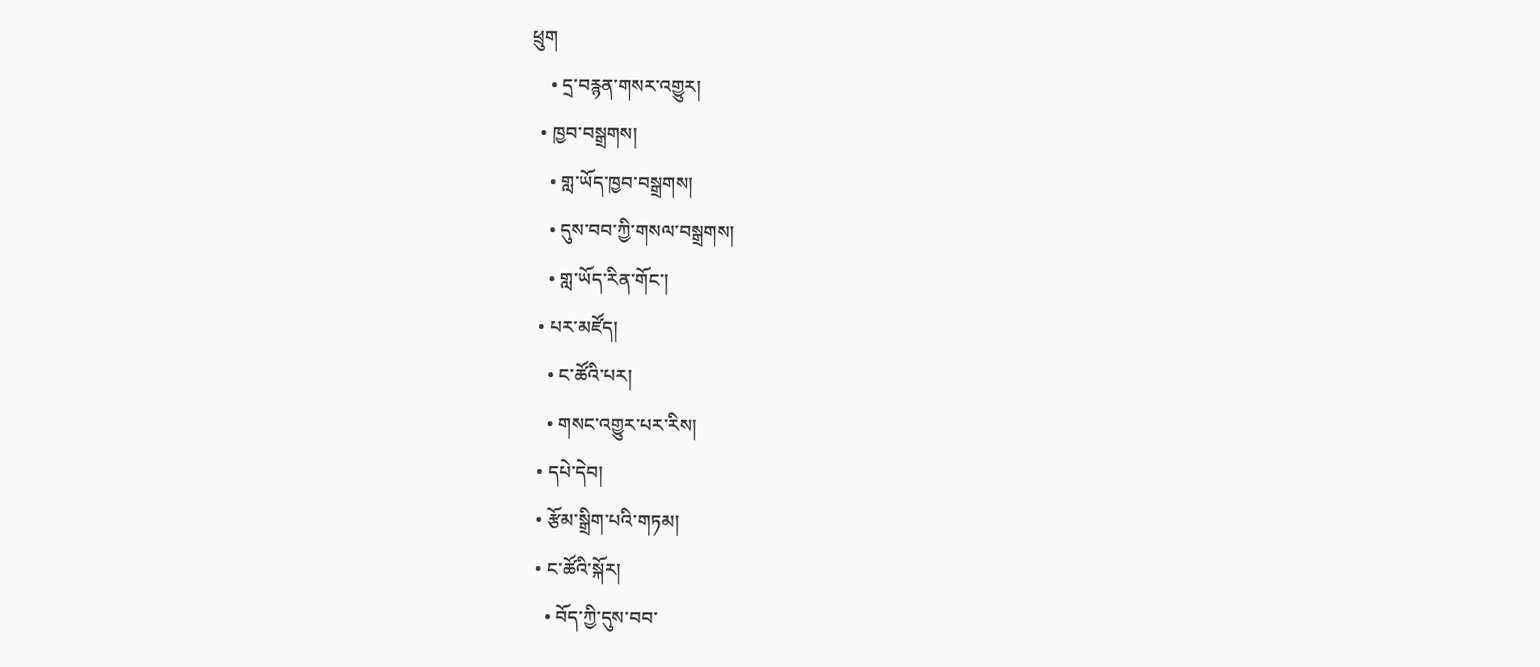ཕྲུག
    • དྲ་བརྙན་གསར་འགྱུར།
  • ཁྱབ་བསྒྲགས།
    • གླ་ཡོད་ཁྱབ་བསྒྲགས།
    • དུས་བབ་ཀྱི་གསལ་བསྒྲགས།
    • གླ་ཡོད་རིན་གོང་།
  • པར་མཛོད།
    • ང་ཚོའི་པར།
    • གསང་འགྱུར་པར་རིས།
  • དཔེ་དེབ།
  • རྩོམ་སྒྲིག་པའི་གཏམ།
  • ང་ཚོའི་སྐོར།
    • བོད་ཀྱི་དུས་བབ་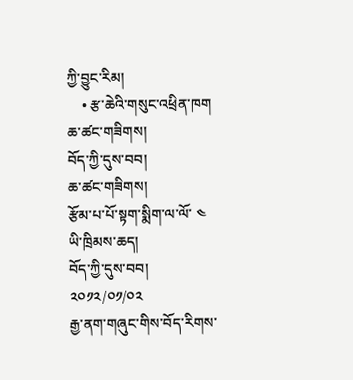ཀྱི་བྱུང་རིམ།
    • རྩ་ཆེའི་གསུང་འཕྲིན་ཁག
ཆ་ཚང་གཟིགས།
བོད་ཀྱི་དུས་བབ།
ཆ་ཚང་གཟིགས།
རྩོམ་པ་པོ་སྟག་སྨིག་ལ་ལོ་ ༤ ཡི་ཁྲིམས་ཆད།
བོད་ཀྱི་དུས་བབ།
༢༠༡༢/༠༡/༠༢
རྒྱ་ནག་གཞུང་གིས་བོད་རིགས་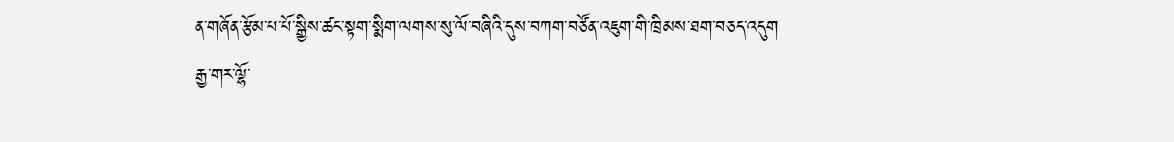ན་གཞོན་རྩོམ་པ་པོ་སྒྱིས་ཚང་སྟག་སྨིག་ལགས་སུ་ལོ་བཞིའི་དུས་བཀག་བཙོན་འཇུག་གི་ཁྲིམས་ཐག་བཅད་འདུག
རྒྱ་གར་ལྷོ་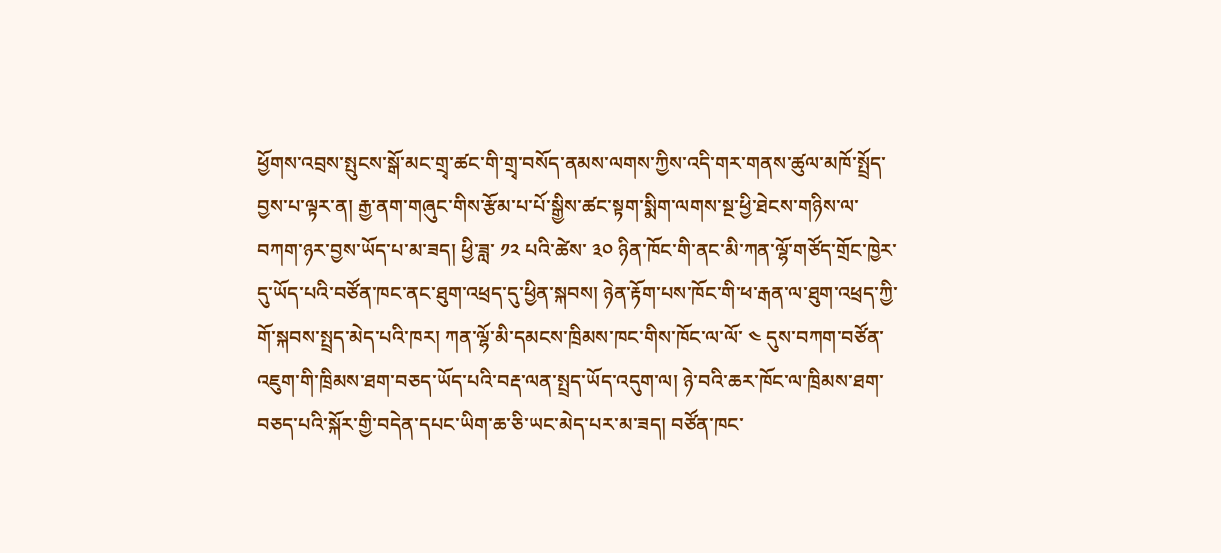ཕྱོགས་འབྲས་སྤུངས་སྒོ་མང་གྲྭ་ཚང་གི་གྲྭ་བསོད་ནམས་ལགས་ཀྱིས་འདི་གར་གནས་ཚུལ་མཁོ་སྤྲོད་བྱས་པ་ལྟར་ན། རྒྱ་ནག་གཞུང་གིས་རྩོམ་པ་པོ་སྒྱིས་ཚང་སྟག་སྨིག་ལགས་སྔ་ཕྱི་ཐེངས་གཉིས་ལ་བཀག་ཉར་བྱས་ཡོད་པ་མ་ཟད། ཕྱི་ཟླ་ ༡༢ པའི་ཚེས་ ༣༠ ཉིན་ཁོང་གི་ནང་མི་ཀན་ལྷོ་གཙོད་གྲོང་ཁྱེར་དུ་ཡོད་པའི་བཙོན་ཁང་ནང་ཐུག་འཕྲད་དུ་ཕྱིན་སྐབས། ཉེན་རྟོག་པས་ཁོང་གི་ཕ་རྒན་ལ་ཐུག་འཕྲད་ཀྱི་གོ་སྐབས་སྤྲད་མེད་པའི་ཁར། ཀན་ལྷོ་མི་དམངས་ཁྲིམས་ཁང་གིས་ཁོང་ལ་ལོ་ ༤ དུས་བཀག་བཙོན་འཇུག་གི་ཁྲིམས་ཐག་བཅད་ཡོད་པའི་བརྡ་ལན་སྤྲད་ཡོད་འདུག་ལ། ཉེ་བའི་ཆར་ཁོང་ལ་ཁྲིམས་ཐག་བཅད་པའི་སྐོར་གྱི་བདེན་དཔང་ཡིག་ཆ་ཅི་ཡང་མེད་པར་མ་ཟད། བཙོན་ཁང་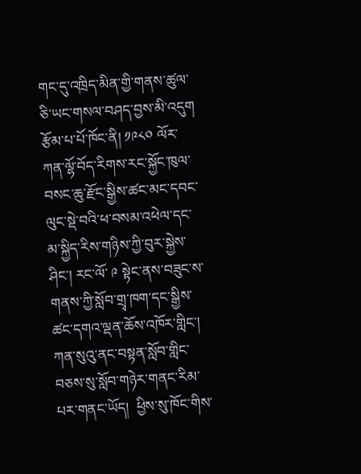གང་དུ་འཁྲིད་མིན་གྱི་གནས་ཚུལ་ཅི་ཡང་གསལ་བཤད་བྱས་མི་འདུག
རྩོམ་པ་པོ་ཁོང་ནི། ༡༩༨༠ ལོར་ཀན་ལྷོ་བོད་རིགས་རང་སྐྱོང་ཁུལ་བསང་ཆུ་རྫོང་སྒྱིས་ཚང་མང་དབང་ལུང་སྡེ་བའི་ཕ་བསམ་འཕེལ་དང་མ་སྐྱིད་རིས་གཉིས་ཀྱི་བུར་སྐྱེས་ཤིང་། རང་ལོ་ ༩ སྟེང་ནས་བཟུང་ས་གནས་ཀྱི་སློབ་གྲྭ་ཁག་དང་སྒྱིས་ཚང་དགའ་ལྡན་ཆོས་འཁོར་གླིང་། ཀན་སུའུ་ནང་བསྟན་སློབ་གླིང་བཅས་སུ་སློབ་གཉེར་གནང་རིམ་པར་གནང་ཡོད།  ཕྱིས་སུ་ཁོང་གིས་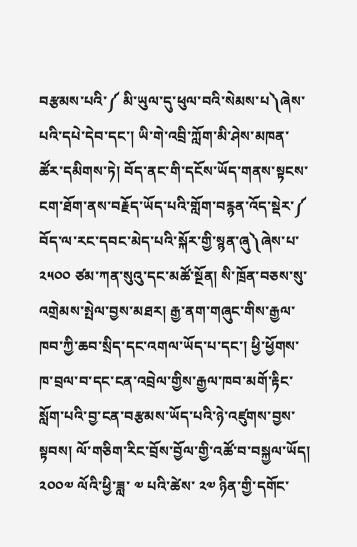བརྩམས་པའི་༼ མི་ཡུལ་དུ་ཕུལ་བའི་སེམས་པ༽ཞེས་པའི་དཔེ་དེབ་དང་། ཡི་གེ་འབྲི་ཀློག་མི་ཤེས་མཁན་ཚོར་དམིགས་ཏེ། བོད་ནང་གི་དངོས་ཡོད་གནས་སྟངས་ངག་ཐོག་ནས་བརྗོད་ཡོད་པའི་གློག་བརྙན་འོད་སྡེར་༼ བོད་ལ་རང་དབང་མེད་པའི་སྐོར་གྱི་སྙན་ཞུ༽ཞེས་པ་ ༢༥༠༠ ཙམ་ཀན་སུའུ་དང་མཚོ་སྔོན། སི་ཁྲོན་བཅས་སུ་འགྲེམས་སྤེལ་བྱས་མཐར། རྒྱ་ནག་གཞུང་གིས་རྒྱལ་ཁབ་ཀྱི་ཆབ་སྲིད་དང་འགལ་ཡོད་པ་དང་། ཕྱི་ཕྱོགས་ཁ་བྲལ་བ་དང་ངན་འབྲེལ་གྱིས་རྒྱལ་ཁབ་མགོ་རྟིང་སློག་པའི་བྱ་ངན་བརྩམས་ཡོད་པའི་ཉེ་འཛུགས་བྱས་སྟབས། ལོ་གཅིག་རིང་བྲོས་བྱོལ་གྱི་འཚོ་བ་བསྐྱལ་ཡོད།
༢༠༠༧ ལོའི་ཕྱི་ཟླ་ ༧ པའི་ཚེས་ ༢༧ ཉིན་གྱི་དགོང་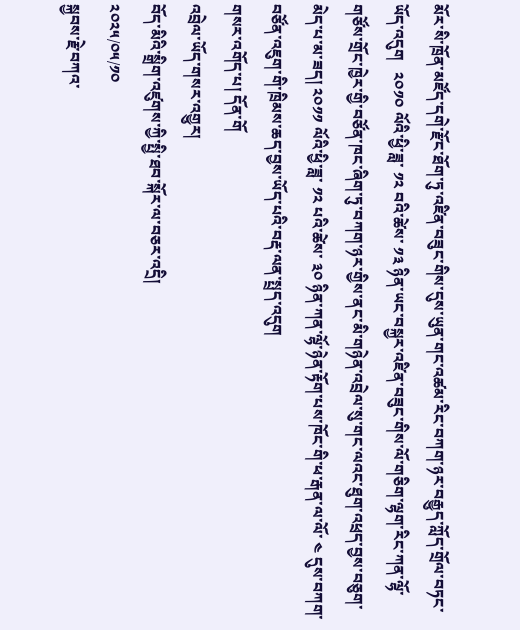མོར་སི་ཁྲོན་མཛོད་དགེ་རྫོང་ཐོག་ཏུ་འཛིན་བཟུང་གིས་དུས་ཡུན་གང་འཚམ་རིང་བཀག་ཉར་བརྒྱུད་ཀློད་གྲོལ་བཏང་ཡོད་འདུག   ༢༠༡༠ ལོའི་ཕྱི་ཟླ་ ༡༢ བའི་ཚེས་ ༡༣ ཉིན་ཡང་བསྐྱར་འཛིན་བཟུང་གིས་ལོ་གཅིག་ལྷག་རིང་ཀན་ལྷོ་གཙོས་གྲོང་ཁྱེར་གྱི་བཙོན་ཁང་ཞིག་ཏུ་བཀག་ཉར་གྱིས་ནང་མི་གཉེན་འབྲེལ་སུ་གང་ལའང་ཐུག་འཕྲད་བྱས་བཅུག་མེད་པ་མ་ཟད། ༢༠༡༡ ལོའི་ཕྱི་ཟླ་ ༡༢ པའི་ཚེས་ ༣༠ ཉིན་ཀན་ལྷོ་ཉེན་རྟོག་པས་ཁོང་གི་ཕ་རྒན་ལ་ལོ་ ༤ དུས་བཀག་བཙོན་འཇུག་གི་ཁྲིམས་ཆད་བྱས་ཡོད་པའི་བརྡ་ལན་སྤྲད་འདུག
གསར་འགོད་པ། དོན་གོ
འབྲེལ་ཡོད་གསར་འགྱུར།
བོད་མིའི་སྒྲིག་འཛུགས་ཀྱི་སྤྱི་ཐབ་སྐོར་ལ་བཅར་འདྲི།
༢༠༢༥/༠༥/༡༠
སྐྱབས་རྗེ་བཀའ་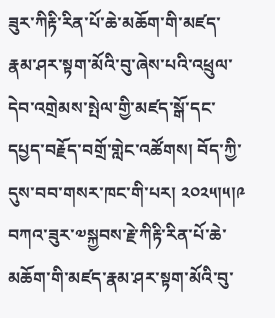ཟུར་ཀིརྟི་རིན་པོ་ཆེ་མཆོག་གི་མཛད་རྣམ་ཤར་སྟག་མོའི་བུ་ཞེས་པའི་འཕྲུལ་དེབ་འགྲེམས་སྤེལ་གྱི་མཛད་སྒོ་དང་དཔྱད་བརྗོད་བགྲོ་གླེང་འཚོགས། བོད་ཀྱི་དུས་བབ་གསར་ཁང་གི་པར། ༢༠༢༥།༥།༩
བཀའ་ཟུར་༧སྐྱབས་རྗེ་ཀིརྟི་རིན་པོ་ཆེ་མཆོག་གི་མཛད་རྣམ་ཤར་སྟག་མོའི་བུ་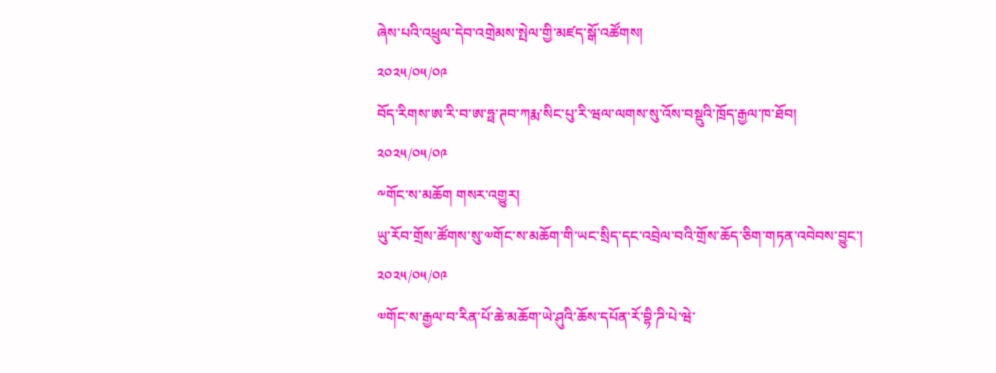ཞེས་པའི་འཕྲུལ་དེབ་འགྲེམས་སྤེལ་གྱི་མཛད་སྒོ་འཚོགས།
༢༠༢༥/༠༥/༠༩
བོད་རིགས་ཨ་རི་བ་ཨ་ཧྥ་ཊབ་ཀརྨ་སིང་པུ་རི་ཝལ་ལགས་སུ་འོས་བསྡུའི་ཁྲོད་རྒྱལ་ཁ་ཐོབ།
༢༠༢༥/༠༥/༠༩
༸གོང་ས་མཆོག གསར་འགྱུར།
ཡུ་རོབ་གྲོས་ཚོགས་སུ་༧གོང་ས་མཆོག་གི་ཡང་སྲིད་དང་འབྲེལ་བའི་གྲོས་ཆོད་ཅིག་གཏན་འབེབས་བྱུང་།
༢༠༢༥/༠༥/༠༩
༧གོང་ས་རྒྱལ་བ་རིན་པོ་ཆེ་མཆོག་ཡེ་ཤུའི་ཆོས་དཔོན་རོ་བྷི་ཌི་པེ་ཝེ་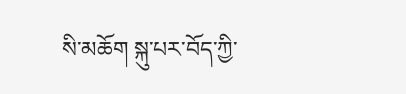སི་མཆོག སྐུ་པར་བོད་ཀྱི་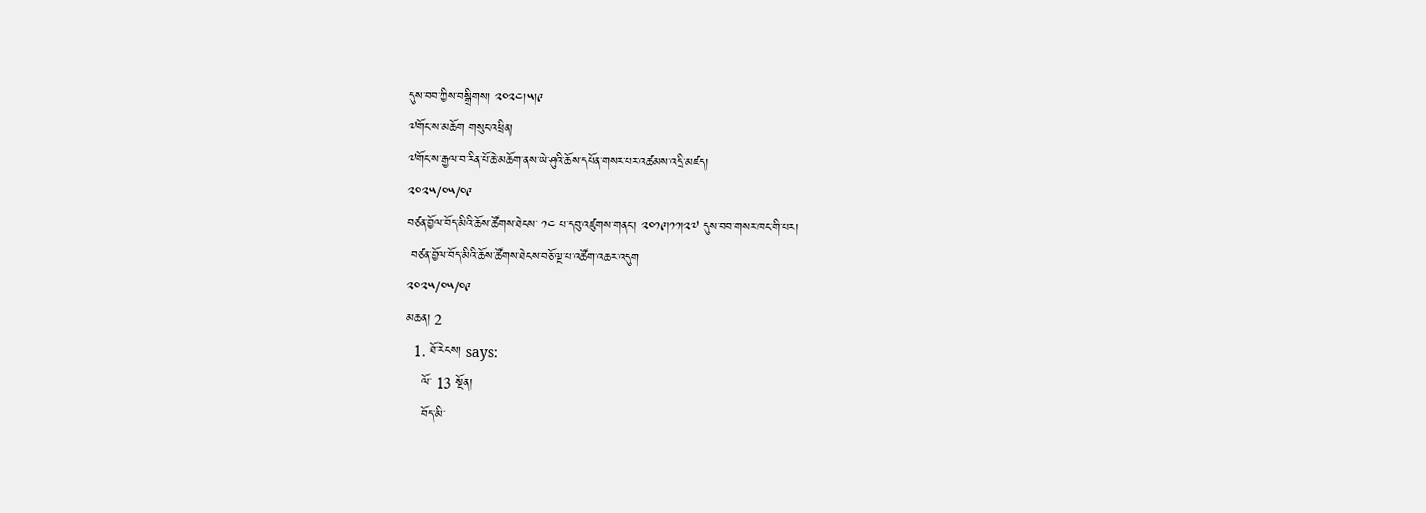དུས་བབ་ཀྱིས་བསྒྲིགས། ༢༠༢༤།༥།༩
༧གོང་ས་མཆོག གསུང་འཕྲིན།
༧གོང་ས་རྒྱལ་བ་རིན་པོ་ཆེ་མཆོག་ནས་ཡེ་ཤུའི་ཆོས་དཔོན་གསར་པར་འཚམས་འདྲི་མཛད།
༢༠༢༥/༠༥/༠༩
བཙན་བྱོལ་བོད་མིའི་ཆོས་ཚོགས་ཐེངས་ ༡༤ པ་དབུ་འཛུགས་གནང་། ༢༠༡༩།༡༡།༢༧ དུས་བབ་གསར་ཁང་གི་པར།
 བཙན་བྱོལ་བོད་མིའི་ཆོས་ཚོགས་ཐེངས་བཅོ་ལྔ་པ་འཚོག་འཆར་འདུག
༢༠༢༥/༠༥/༠༩
མཆན། 2
  1. ཐོ་རེངས། says:
    ལོ་ 13 སྔོན།
    བོད་མི་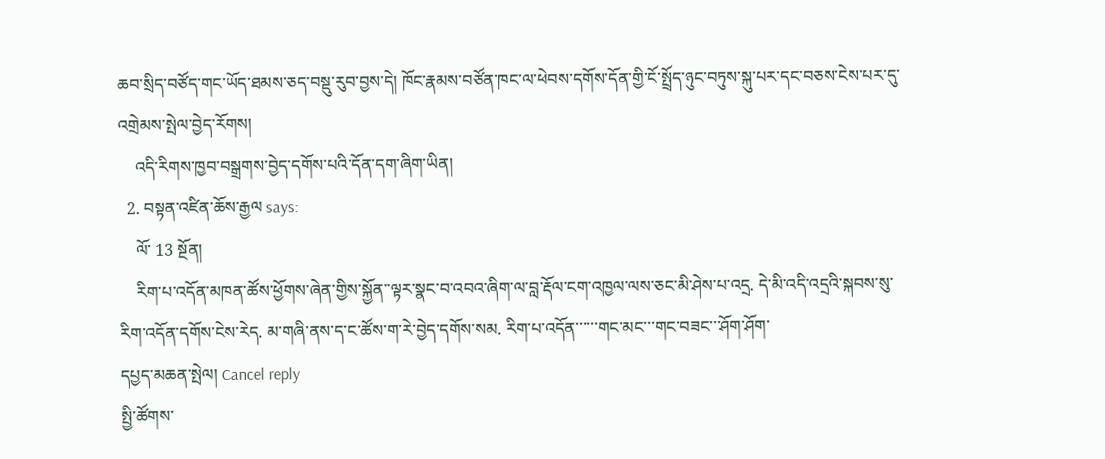ཆབ་སྲིད་བཙོད་གང་ཡོད་ཐམས་ཅད་བསྡུ་རུབ་བྱས་དེ། ཁོང་རྣམས་བཙོན་ཁང་ལ་ཕེབས་དགོས་དོན་གྱི་ངོ་སྤྲོད་ཉུང་བཏུས་སྐུ་པར་དང་བཅས་ངེས་པར་དུ་འགྲེམས་སྤེལ་བྱེད་རོགས།
    འདི་རིགས་ཁྱབ་བསྒྲགས་བྱེད་དགོས་པའི་དོན་དག་ཞིག་ཡིན།
  2. བསྟན་འཛིན་ཆོས་རྒྱལ says:
    ལོ་ 13 སྔོན།
    རིག་པ་འདོན་མཁན་ཚོས་ཕྱོགས་ཞེན་གྱིས་སྐྱོན་་ལྟར་སྣང་བ་འབའ་ཞིག་ལ་བླ་རྡོལ་ངག་འཁྱལ་ལས་ཅང་མི་ཤེས་པ་འདྲ. དེ་མི་འདི་འདྲའི་སྐབས་སུ་རིག་འདོན་དགོས་ངེས་རེད. མ་གཞི་ནས་ད་ང་ཚོས་ག་རེ་བྱེད་དགོས་སམ. རིག་པ་འདོན་་་་་་གང་མང་་་གང་བཟང་་་ཤོག་ཤོག་
དཔྱད་མཆན་སྤེལ། Cancel reply
སྤྱི་ཚོགས་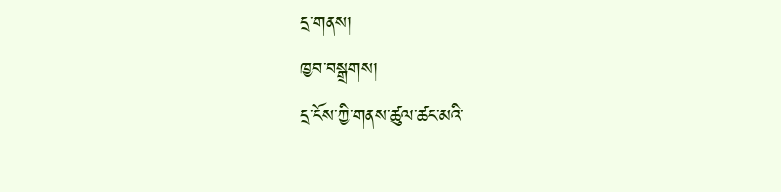དྲ་གནས།
ཁྱབ་བསྒྲགས།
དྲ་ངོས་ཀྱི་གནས་ཚུལ་ཚང་མའི་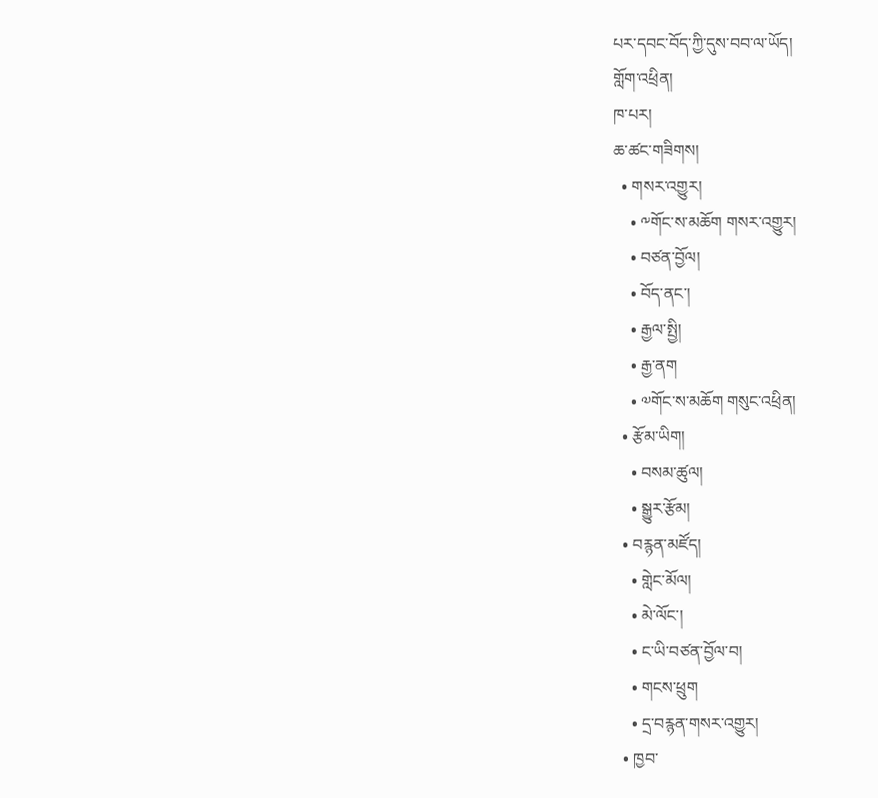པར་དབང་བོད་ཀྱི་དུས་བབ་ལ་ཡོད།
གློག་འཕྲིན།
ཁ་པར།
ཆ་ཚང་གཟིགས།
  • གསར་འགྱུར།
    • ༸གོང་ས་མཆོག གསར་འགྱུར།
    • བཙན་བྱོལ།
    • བོད་ནང་།
    • རྒྱལ་སྤྱི།
    • རྒྱ་ནག
    • ༧གོང་ས་མཆོག གསུང་འཕྲིན།
  • རྩོམ་ཡིག།
    • བསམ་ཚུལ།
    • སྒྱུར་རྩོམ།
  • བརྙན་མཛོད།
    • གླེང་མོལ།
    • མེ་ལོང་།
    • ང་ཡི་བཙན་བྱོལ་བ།
    • གངས་ཕྲུག
    • དྲ་བརྙན་གསར་འགྱུར།
  • ཁྱབ་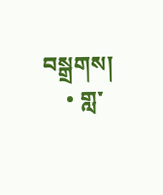བསྒྲགས།
    • གླ་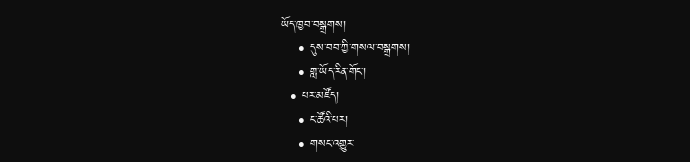ཡོད་ཁྱབ་བསྒྲགས།
    • དུས་བབ་ཀྱི་གསལ་བསྒྲགས།
    • གླ་ཡོད་རིན་གོང་།
  • པར་མཛོད།
    • ང་ཚོའི་པར།
    • གསང་འགྱུར་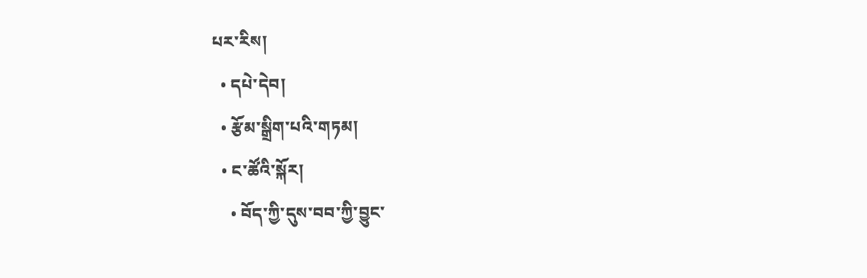པར་རིས།
  • དཔེ་དེབ།
  • རྩོམ་སྒྲིག་པའི་གཏམ།
  • ང་ཚོའི་སྐོར།
    • བོད་ཀྱི་དུས་བབ་ཀྱི་བྱུང་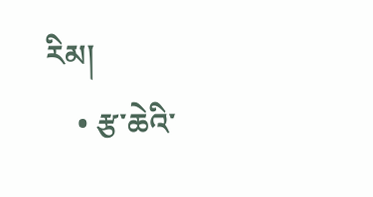རིམ།
    • རྩ་ཆེའི་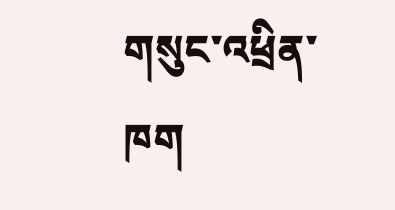གསུང་འཕྲིན་ཁག